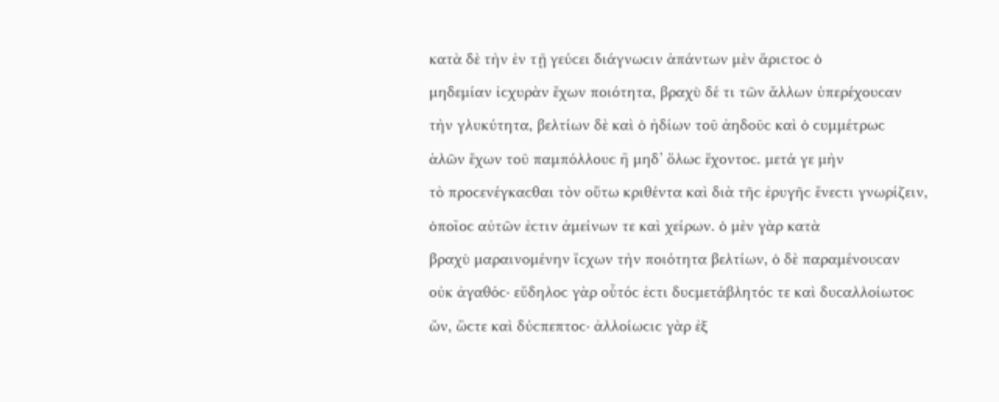κατὰ δὲ τὴν ἐν τῇ γεύϲει διάγνωϲιν ἁπάντων μὲν ἄριϲτοϲ ὁ
μηδεμίαν ἰϲχυρὰν ἔχων ποιότητα, βραχὺ δέ τι τῶν ἄλλων ὑπερέχουϲαν
τὴν γλυκύτητα, βελτίων δὲ καὶ ὁ ἡδίων τοῦ ἀηδοῦϲ καὶ ὁ ϲυμμέτρωϲ
ἁλῶν ἔχων τοῦ παμπόλλουϲ ἢ μηδ’ ὅλωϲ ἔχοντοϲ. μετά γε μὴν
τὸ προϲενέγκαϲθαι τὸν οὕτω κριθέντα καὶ διὰ τῆϲ ἐρυγῆϲ ἔνεϲτι γνωρίζειν,
ὁποῖοϲ αὐτῶν ἐϲτιν ἀμείνων τε καὶ χείρων. ὁ μὲν γὰρ κατὰ
βραχὺ μαραινομένην ἴϲχων τὴν ποιότητα βελτίων, ὁ δὲ παραμένουϲαν
οὐκ ἀγαθόϲ· εὔδηλοϲ γὰρ οὗτόϲ ἐϲτι δυϲμετάβλητόϲ τε καὶ δυϲαλλοίωτοϲ
ὤν, ὥϲτε καὶ δύϲπεπτοϲ· ἀλλοίωϲιϲ γὰρ ἐξ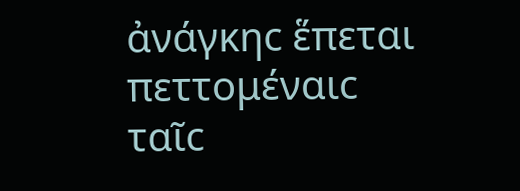ἀνάγκηϲ ἕπεται πεττομέναιϲ
ταῖϲ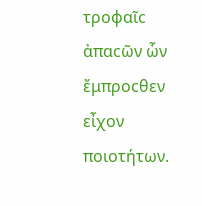τροφαῖϲ ἀπαϲῶν ὧν ἔμπροϲθεν εἶχον ποιοτήτων.